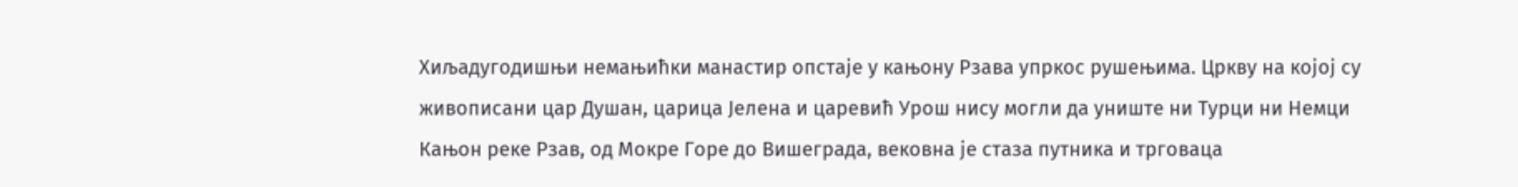Хиљадугодишњи немањићки манастир опстаје у кањону Рзава упркос рушењима. Цркву на којој су живописани цар Душан, царица Јелена и царевић Урош нису могли да униште ни Турци ни Немци
Кањон реке Рзав, од Мокре Горе до Вишеграда, вековна је стаза путника и трговаца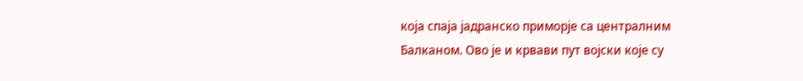која спаја јадранско приморје са централним Балканом. Ово је и крвави пут војски које су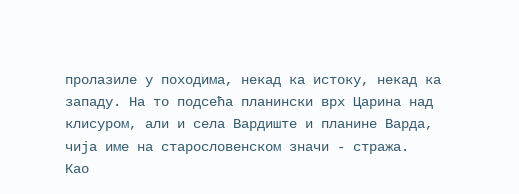пролазиле у походима, некад ка истоку, некад ка западу. На то подсећа планински врх Царина над клисуром, али и села Вардиште и планине Варда, чија име на старословенском значи - стража.
Као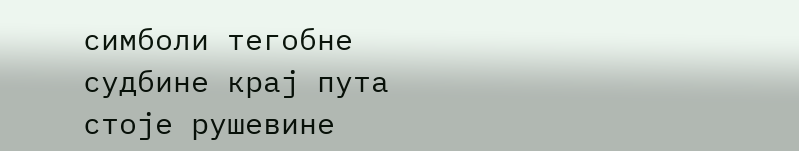симболи тегобне судбине крај пута стоје рушевине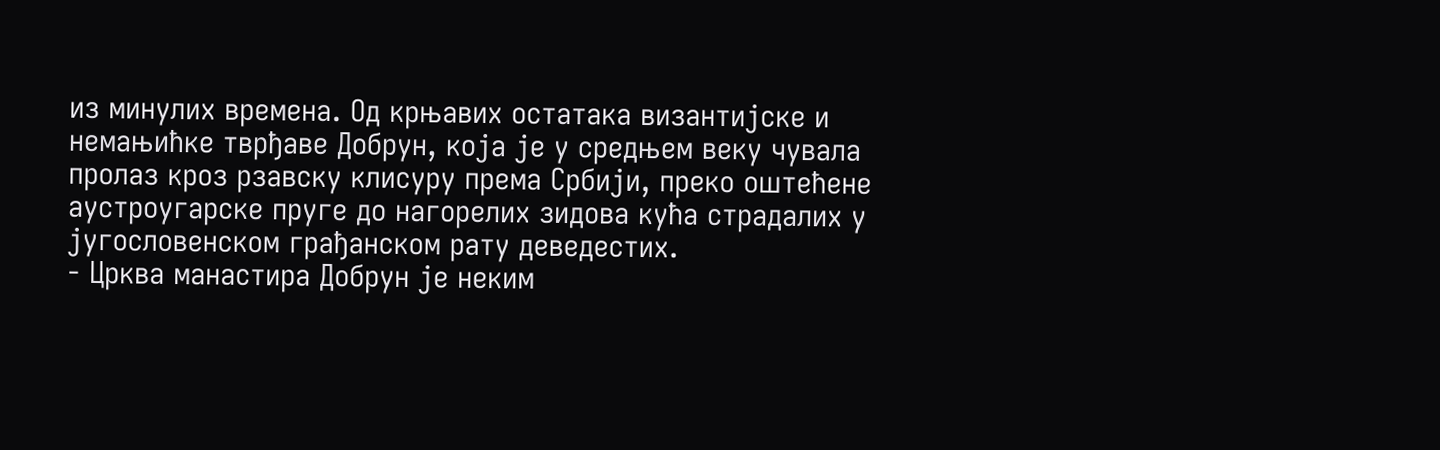из минулих времена. Од крњавих остатака византијске и немањићке тврђаве Добрун, која је у средњем веку чувала пролаз кроз рзавску клисуру према Србији, преко оштећене аустроугарске пруге до нагорелих зидова кућа страдалих у југословенском грађанском рату деведестих.
- Црква манастира Добрун је неким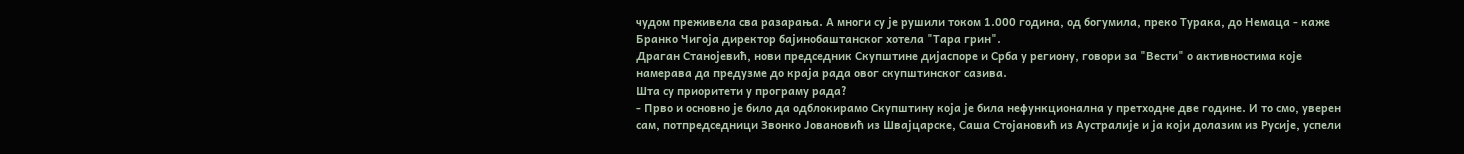чудом преживела сва разарања. А многи су је рушили током 1.000 година, од богумила, преко Турака, до Немаца - каже Бранко Чигоја директор бајинобаштанског хотела "Тара грин".
Драган Станојевић, нови председник Скупштине дијаспоре и Срба у региону, говори за "Вести" о активностима које намерава да предузме до краја рада овог скупштинског сазива.
Шта су приоритети у програму рада?
- Прво и основно је било да одблокирамо Скупштину која је била нефункционална у претходне две године. И то смо, уверен сам, потпредседници Звонко Јовановић из Швајцарске, Саша Стојановић из Аустралије и ја који долазим из Русије, успели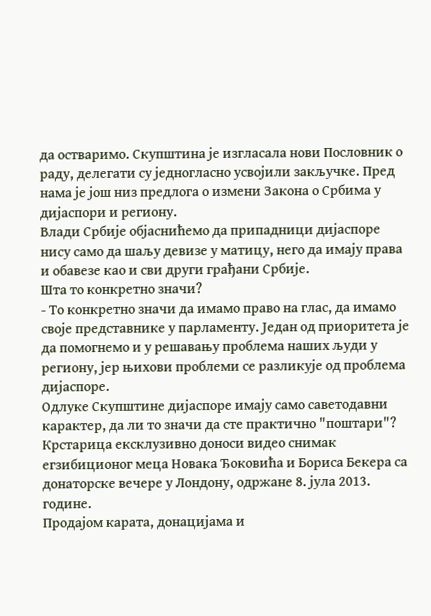да остваримо. Скупштина је изгласала нови Пословник о раду, делегати су једногласно усвојили закључке. Пред нама је још низ предлога о измени Закона о Србима у дијаспори и региону.
Влади Србије објаснићемо да припадници дијаспоре нису само да шаљу девизе у матицу, него да имају права и обавезе као и сви други грађани Србије.
Шта то конкретно значи?
- То конкретно значи да имамо право на глас, да имамо своје представнике у парламенту. Један од приоритета је да помогнемо и у решавању проблема наших људи у региону, јер њихови проблеми се разликује од проблема дијаспоре.
Одлуке Скупштине дијаспоре имају само саветодавни карактер, да ли то значи да сте практично "поштари"?
Крстарица ексклузивно доноси видео снимак егзибиционог меца Новака Ђоковића и Бориса Бекера са донаторске вечере у Лондону, одржане 8. јула 2013. године.
Продајом карата, донацијама и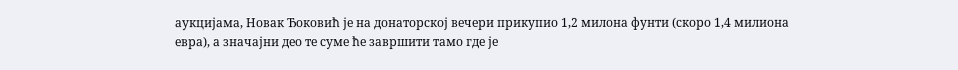аукцијама, Новак Ђоковић је на донаторској вечери прикупио 1,2 милона фунти (скоро 1,4 милиона евра), а значајни део те суме ће завршити тамо где је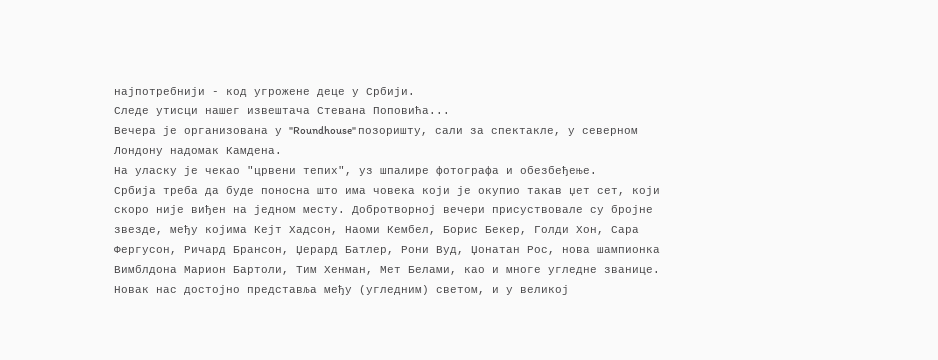најпотребнији - код угрожене деце у Србији.
Следе утисци нашег извештача Стевана Поповића...
Вечера је организована у "Roundhouse" позоришту, сали за спектакле, у северном Лондону надомак Камдена.
На уласку је чекао "црвени тепих", уз шпалире фотографа и обезбеђење.
Србија треба да буде поносна што има човека који је окупио такав џет сет, који скоро није виђен на једном месту. Добротворној вечери присуствовале су бројне звезде, међу којима Кејт Хадсон, Наоми Кембел, Борис Бекер, Голди Хон, Сара Фергусон, Ричард Брансон, Џерард Батлер, Рони Вуд, Џонатан Рос, нова шампионка Вимблдона Марион Бартоли, Тим Хенман, Мет Белами, као и многе угледне званице.
Новак нас достојно представља међу (угледним) светом, и у великој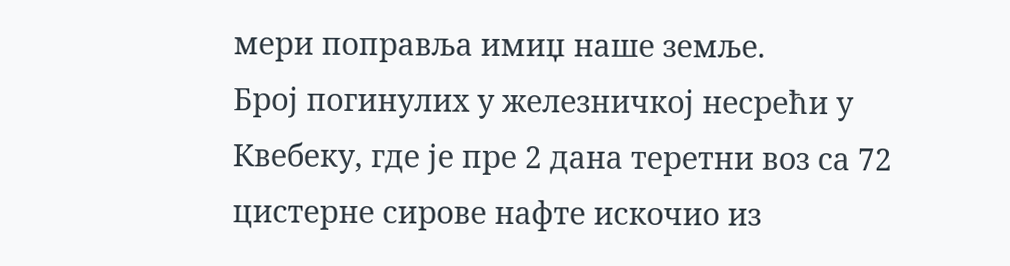мери поправља имиџ наше земље.
Број погинулих у железничкој несрећи у Квебеку, где је пре 2 дана теретни воз са 72 цистерне сирове нафте искочио из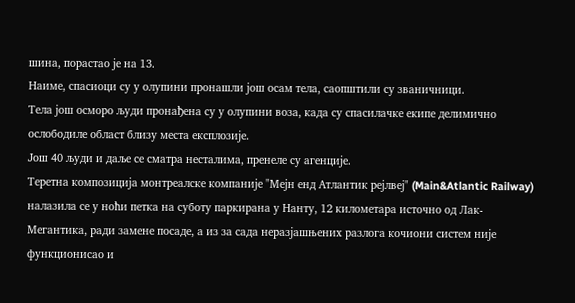шина, порастао је на 13.
Наиме, спасиоци су у олупини пронашли још осам тела, саопштили су званичници.
Тела још осморо људи пронађена су у олупини воза, када су спасилачке екипе делимично ослободиле област близу места експлозије.
Још 40 људи и даље се сматра несталима, пренеле су агенције.
Теретна композиција монтреалске компаније "Мејн енд Атлантик рејлвеј" (Main&Atlantic Railway) налазила се у ноћи петка на суботу паркирана у Нанту, 12 километара источно од Лак-Мегантика, ради замене посаде, а из за сада неразјашњених разлога кочиони систем није функционисао и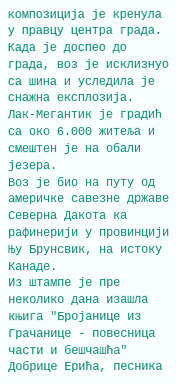композиција је кренула у правцу центра града. Када је доспео до града, воз је исклизнуо са шина и уследила је снажна експлозија.
Лак-Мегантик је градић са око 6.000 житеља и смештен је на обали језера.
Воз је био на путу од америчке савезне државе Северна Дакота ка рафинерији у провинцији Њу Брунсвик, на истоку Канаде.
Из штампе је пре неколико дана изашла књига "Бројанице из Грачанице - повесница части и бешчашћа" Добрице Ерића, песника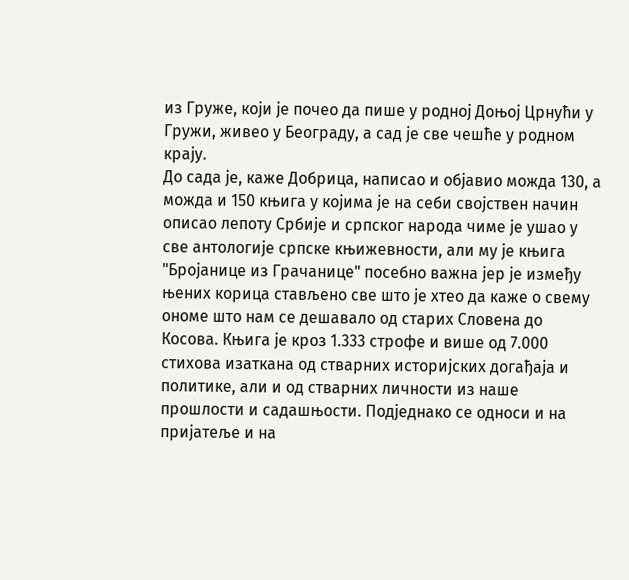из Груже, који је почео да пише у родној Доњој Црнући у Гружи, живео у Београду, а сад је све чешће у родном крају.
До сада је, каже Добрица, написао и објавио можда 130, а можда и 150 књига у којима је на себи својствен начин описао лепоту Србије и српског народа чиме је ушао у све антологије српске књижевности, али му је књига "Бројанице из Грачанице" посебно важна јер је између њених корица стављено све што је хтео да каже о свему ономе што нам се дешавало од старих Словена до Косова. Књига је кроз 1.333 строфе и више од 7.000 стихова изаткана од стварних историјских догађаја и политике, али и од стварних личности из наше прошлости и садашњости. Подједнако се односи и на пријатеље и на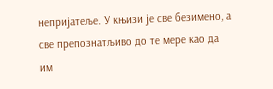непријатеље. У књизи је све безимено, а све препознатљиво до те мере као да им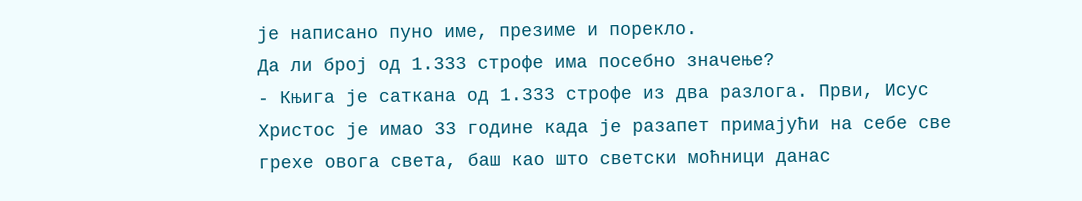је написано пуно име, презиме и порекло.
Да ли број од 1.333 строфе има посебно значење?
- Књига је саткана од 1.333 строфе из два разлога. Први, Исус Христос је имао 33 године када је разапет примајући на себе све грехе овога света, баш као што светски моћници данас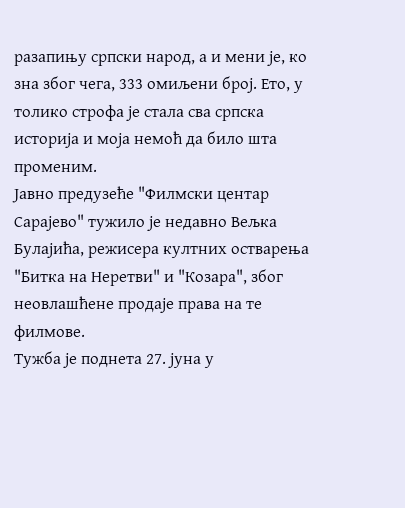разапињу српски народ, а и мени је, ко зна због чега, 333 омиљени број. Ето, у толико строфа је стала сва српска историја и моја немоћ да било шта променим.
Јавно предузеће "Филмски центар Сарајево" тужило је недавно Вељка Булајића, режисера култних остварења "Битка на Неретви" и "Козара", због неовлашћене продаје права на те филмове.
Тужба је поднета 27. јуна у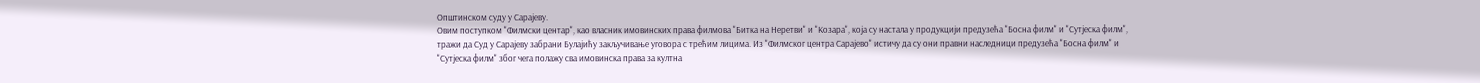Општинском суду у Сарајеву.
Овим поступком "Филмски центар", као власник имовинских права филмова "Битка на Неретви" и "Козара", која су настала у продукцији предузећа "Босна филм" и "Сутјеска филм", тражи да Суд у Сарајеву забрани Булајићу закључивање уговора с трећим лицима. Из "Филмског центра Сарајево" истичу да су они правни наследници предузећа "Босна филм" и "Сутјеска филм" због чега полажу сва имовинска права за култна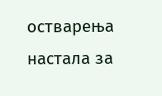остварења настала за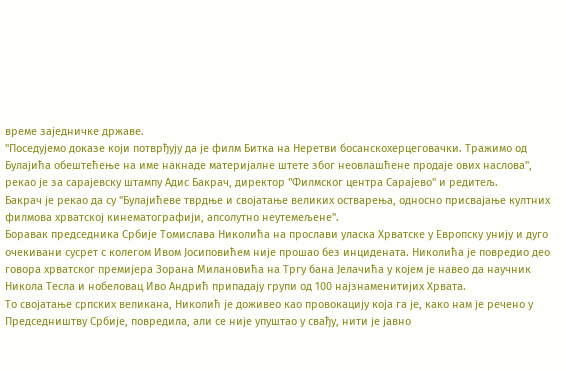време заједничке државе.
"Поседујемо доказе који потврђују да је филм Битка на Неретви босанскохерцеговачки. Тражимо од Булајића обештећење на име накнаде материјалне штете због неовлашћене продаје ових наслова", рекао је за сарајевску штампу Адис Бакрач, директор "Филмског центра Сарајево" и редитељ.
Бакрач је рекао да су "Булајићеве тврдње и својатање великих остварења, односно присвајање култних филмова хрватској кинематографији, апсолутно неутемељене".
Боравак председника Србије Томислава Николића на прослави уласка Хрватске у Европску унију и дуго очекивани сусрет с колегом Ивом Јосиповићем није прошао без инцидената. Николића је повредио део говора хрватског премијера Зорана Милановића на Тргу бана Јелачића у којем је навео да научник Никола Тесла и нобеловац Иво Андрић припадају групи од 100 најзнаменитијих Хрвата.
То својатање српских великана, Николић је доживео као провокацију која га је, како нам је речено у Председништву Србије, повредила, али се није упуштао у свађу, нити је јавно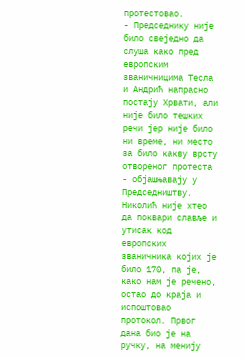протестовао.
- Председнику није било свеједно да слуша како пред европским званичницима Тесла и Андрић напрасно постају Хрвати, али није било тешких речи јер није било ни време, ни место за било какву врсту отвореног протеста - објашњавају у Председништву.
Николић није хтео да поквари славље и утисак код европских званичника којих је било 170, па је, како нам је речено, остао до краја и испоштовао протокол. Првог дана био је на ручку, на менију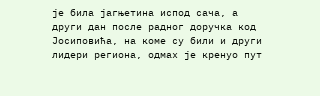је била јагњетина испод сача, а други дан после радног доручка код Јосиповића, на коме су били и други лидери региона, одмах је кренуо пут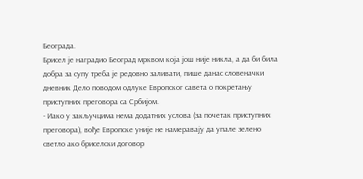Београда.
Брисел је наградио Београд мрквом која још није никла, а да би била добра за супу треба је редовно заливати, пише данас словеначки дневник Дело поводом одлуке Европског савета о покретању приступних преговора са Србијом.
- Иако у закључцима нема додатних услова (за почетак приступних преговора), вође Европске уније не намеравају да упале зелено светло ако бриселски договор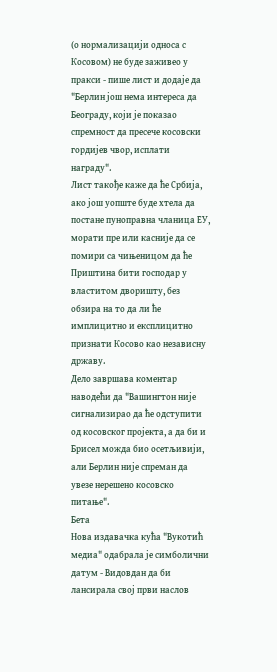(о нормализацији односа с Косовом) не буде заживео у пракси - пише лист и додаје да "Берлин још нема интереса да Београду, који је показао спремност да пресече косовски гордијев чвор, исплати награду".
Лист такође каже да ће Србија, ако још уопште буде хтела да постане пуноправна чланица ЕУ, морати пре или касније да се помири са чињеницом да ће Приштина бити господар у властитом дворишту, без обзира на то да ли ће имплицитно и експлицитно признати Косово као независну државу.
Дело завршава коментар наводећи да "Вашингтон није сигнализирао да ће одступити од косовског пројекта, а да би и Брисел можда био осетљивији, али Берлин није спреман да увезе нерешено косовско питање".
Бета
Нова издавачка кућа "Вукотић медиа" одабрала је симболични датум - Видовдан да би лансирала свој први наслов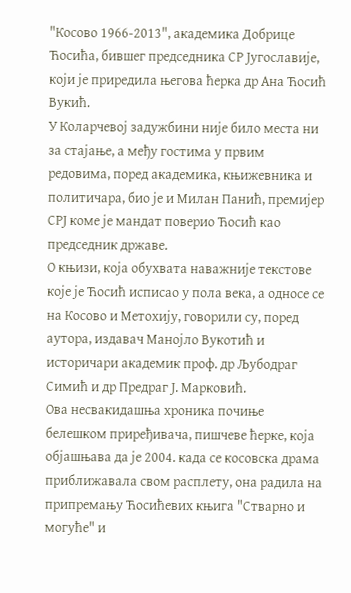"Косово 1966-2013", академика Добрице Ћосића, бившег председника СР Југославије, који је приредила његова ћерка др Ана Ћосић Вукић.
У Коларчевој задужбини није било места ни за стајање, а међу гостима у првим редовима, поред академика, књижевника и политичара, био је и Милан Панић, премијер СРЈ коме је мандат поверио Ћосић као председник државе.
О књизи, која обухвата наважније текстове које је Ћосић исписао у пола века, а односе се на Косово и Метохију, говорили су, поред аутора, издавач Манојло Вукотић и историчари академик проф. др Љубодраг Симић и др Предраг Ј. Марковић.
Ова несвакидашња хроника почиње белешком приређивача, пишчеве ћерке, која објашњава да је 2004. када се косовска драма приближавала свом расплету, она радила на припремању Ћосићевих књига "Стварно и могуће" и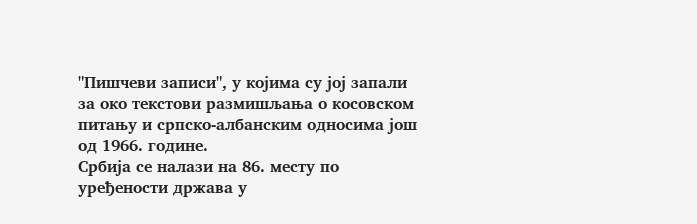"Пишчеви записи", у којима су јој запали за око текстови размишљања о косовском питању и српско-албанским односима још од 1966. године.
Србија се налази на 86. месту по уређености држава у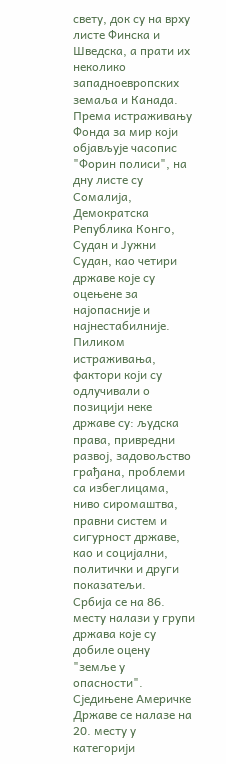свету, док су на врху листе Финска и Шведска, а прати их неколико западноевропских земаља и Канада.
Према истраживању Фонда за мир који објављује часопис "Форин полиси", на дну листе су Сомалија, Демократска Република Конго, Судан и Јужни Судан, као четири државе које су оцењене за најопасније и најнестабилније.
Пиликом истраживања, фактори који су одлучивали о позицији неке државе су: људска права, привредни развој, задовољство грађана, проблеми са избеглицама, ниво сиромаштва, правни систем и сигурност државе, као и социјални, политички и други показатељи.
Србија се на 86. месту налази у групи држава које су добиле оцену "земље у опасности".
Сједињене Америчке Државе се налазе на 20. месту у категорији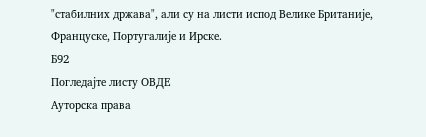"стабилних држава", али су на листи испод Велике Британије, Француске, Португалије и Ирске.
Б92
Погледајте листу ОВДЕ
Ауторска права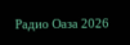Радио Оаза 2026